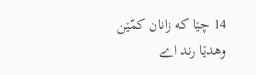14 چێا که زانان کمّێن وهدێا رند اے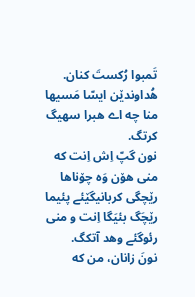تَمبوا رُکستَ کنان. هُداوندێن ایسّا مَسیها منا چه اے هبرا سهیگ کرتگ.
نون گپّ اِش اِنت که منی هۆن وَه چۆناها رێچگی کربانیگێئے پئیما رێچَگ بئیَگا اِنت و منی رئوگئے وهد آتکگ.
نونَ زانان، من که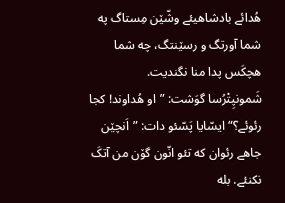هُدائے بادشاهیئے وشّێن مِستاگ په شما آورتگ و رسێنتگ، چه شما هچکَس پدا منا نگندیت.
شَمونپِتْرُسا گوَشت: ”او هُداوند! کجا رئوئے؟“ ایسّایا پَسّئو دات: ”اَنچێن جاهے رئوان که تئو انّون گۆن من آتکَ نکنئے. بله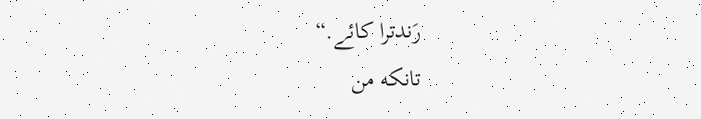رَندترا کائے.“
تانکه من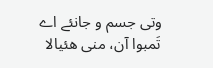وتی جسم و جانئے اے تَمبوا آن، منی هئیالا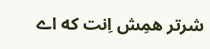شرتر همِش اِنت که اے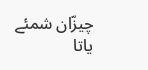چیزّان شمئے یاتا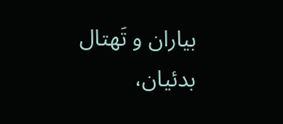بیاران و تَهتال بدئیان،